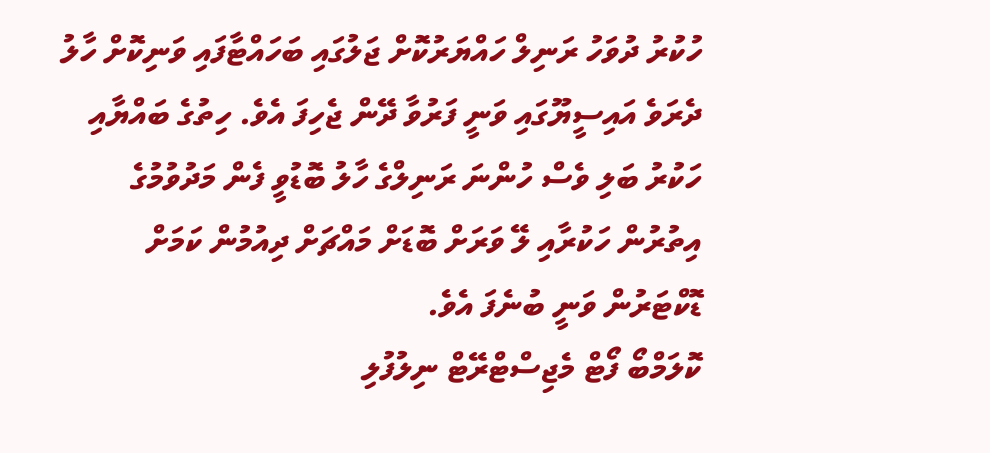ހުކުރު ދުވަހު ރަނިލް ހައްޔަރުކޮށް ޖަލުގައި ބަހައްޓާފައި ވަނިކޮށް ހާލު ދެރަވެ އައިސީޔޫގައި ވަނީ ފަރުވާ ދޭން ޖެހިފަ އެވެ. ހިތުގެ ބައްޔާއި ހަކުރު ބަލި ވެސް ހުންނަ ރަނިލްގެ ހާލު ބޮޑުވީ ފެން މަދުވުމުގެ އިތުރުން ހަކުރާއި ލޭ ވަރަށް ބޮޑަށް މައްޗަށް ދިއުމުން ކަމަށް ޑޮކްޓަރުން ވަނީ ބުނެފަ އެވެ.
ކޮލަމްބޯ ފޯޓް މެޖިސްޓްރޭޓް ނިލުފުލި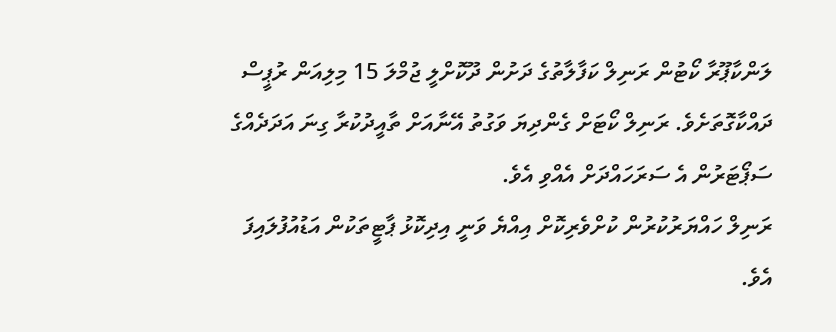ލަންކާޕޫރާ ކޯޓުން ރަނިލް ކަފާލާތުގެ ދަށުން ދޫކޮށްލީ ޖުމްލަ 15 މިލިއަން ރުޕީސް ދައްކާގޮތަށެވެ. ރަނިލް ކޯޓަށް ގެންދިޔަ ވަގުތު އޭނާއަށް ތާއީދުކުރާ ގިނަ އަދަދެއްގެ ސަޕޯޓަރުން އެ ސަރަހައްދަށް އެއްވި އެވެ.
ރަނިލް ހައްޔަރުކުރުން ކުށްވެރިކޮށް އިއްޔެ ވަނީ އިދިކޮޅު ޕާޓީތަކުން އަޑުއުފުލައިފަ އެވެ.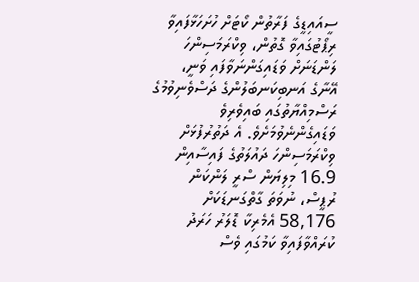ސީއައިޑީގެ ފަރާތުން ކޯޓަށް ހުށަހަޅާފައިވާ ރިޕޯޓުގައިވާ ގޮތުން، ވިކްރަމަސިންހަ ލަންޑަނަށް ވަޑައިގަންނަވާފައި ވަނީ، އޭނާގެ އަނބިކަނބަލުންގެ ދަސްވެނިވުމުގެ ރަސްމިއްޔާތުގައި ބައިވެރިވެ ވަޑައިގެންނެވުމަށެވެ. އެ ދަތުރުފުޅަށް ވިކްރަމަސިންހަ ދައުލަތުގެ ފައިސާއިން 16.9 މިލިޔަން ސްރީ ލަންކަން ރުޕީސް، ނުވަތަ ގާތްގަނޑަކަށް 58,176 އެމެރިކާ ޑޮލަރު ހަރަދު ކުރައްވާފައިވާ ކަމުގައި ވެސް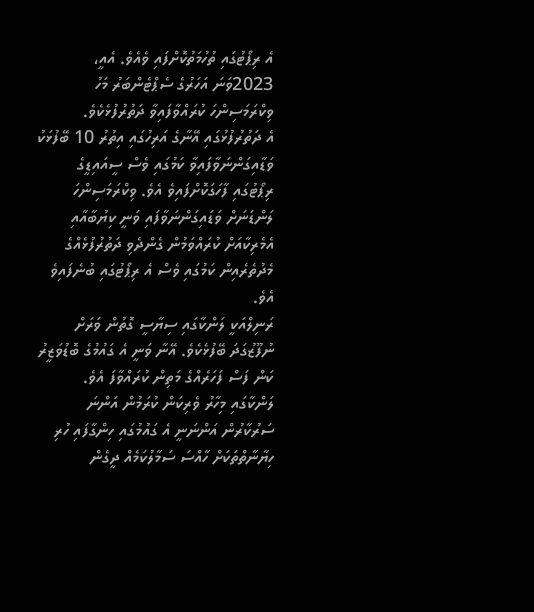އެ ރިޕޯޓުގައި ތުހުމަތުކޮށްފައި ވެއެވެ. އެއީ، 2023ވަނަ އަހަރުގެ ސެޕްޓެންބަރު މަހު ވިކްރަމަސިންހަ ކުރައްވާފައިވާ ދަތުރުފުޅެކެވެ.
އެ ދަތުރުފުޅުގައި އޭނާގެ އަރިހުގައި އިތުރު 10 ބޭފުޅަކު ވަޑާއިގަންނަވާފައިވާ ކަމުގައި ވެސް ސީއައިޑީގެ ރިޕޯޓުގައި ފާހަގަކޮށްފައިވެ އެވެ. ވިކްރަމަސިންހަ ލަންޑަނަށް ވަޑައިގަންނަވާފައި ވަނީ ކިޔުބާއާއި އެމެރިކާއަށް ކުރައްވަމުން ގެންދެވި ދަތުރުފުޅެއްގެ މެދުތެރެއިން ކަމުގައި ވެސް އެ ރިޕޯޓުގައި ބުނެފައިވެ އެވެ.
ރަނިލްއަކީ ލަންކާގައި ސިޔާސީ ގޮތުން ވަރަށް ނުފޫޒުގަދަ ބޭފުޅެކެވެ. އޭނާ ވަނީ އެ ގައުމުގެ ބޮޑުވަޒީރު ކަން ފަސް ފަހަރެއްގެ މަތިން ކުރައްވާފަ އެވެ. ލަންކާގައި މިހާރު ވެރިކަން ކުރަމުން އަންނަ ސަރުކާރުން އަންނަނީ އެ ގައުމުގައި ހިންގާފައި ހުރި ހިޔާނާތްތަކަށް ހާއްސަ ސަމާލުކަމެއް ދީގެން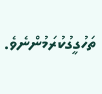ތަހުގީގުކުރަމުންނެވެ.